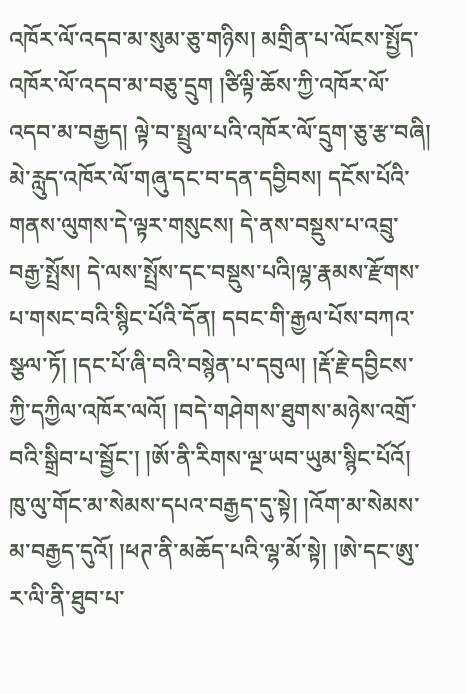འཁོར་ལོ་འདབ་མ་སུམ་ཅུ་གཉིས། མགྲིན་པ་ལོངས་སྤྱོད་འཁོར་ལོ་འདབ་མ་བཅུ་དྲུག །ཙིལྟི་ཆོས་ཀྱི་འཁོར་ལོ་འདབ་མ་བརྒྱད། ལྟེ་བ་སྤྲུལ་པའི་འཁོར་ལོ་དྲུག་ཅུ་རྩ་བཞི། མེ་རླུད་འཁོར་ལོ་གཞུ་དང་བ་དན་དབྱིབས། དངོས་པོའི་གནས་ལུགས་དེ་ལྟར་གསུངས། དེ་ནས་བསྡུས་པ་འབྲུ་བརྒྱ་སྤྲོས། དེ་ལས་སྤྲོས་དང་བསྡུས་པའི།ལྷ་རྣམས་རྫོགས་པ་གསང་བའི་སྙིང་པོའི་དོན། དབང་གི་རྒྱལ་པོས་བཀའ་སྩལ་ཏོ། །དང་པོ་ཞི་བའི་བསྙེན་པ་དབུལ། །རྡོ་རྗེ་དབྱིངས་ཀྱི་དཀྱིལ་འཁོར་ལའོ། །བདེ་གཤེགས་ཐུགས་མཉེས་འགྲོ་བའི་སྒྲིབ་པ་སྦྱོང་། །ཨོ་ནི་རིགས་ལྔ་ཡབ་ཡུམ་སྙིང་པོའོ། ཁུ་ལུ་གོང་མ་སེམས་དཔའ་བརྒྱད་དུ་སྟེ། །འོག་མ་སེམས་མ་བརྒྱད་དུའོ། །ཕཊ་ནི་མཆོད་པའི་ལྷ་མོ་སྟེ། །ཨེ་དང་ཨུ་ར་ལི་ནི་ཐུབ་པ་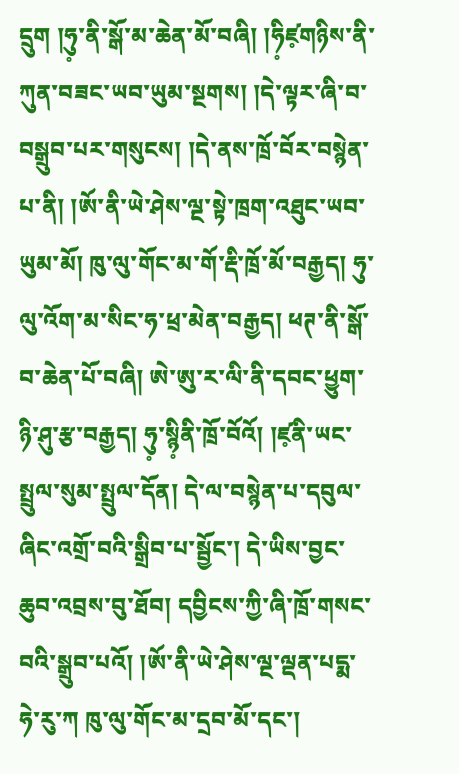དྲུག །ཧུ༷་ནི་སྒོ་མ་ཆེན་མོ་བཞི། །ཧི༷ཛ༷གཉིས་ནི་ཀུན་བཟང་ཡབ་ཡུམ་སྔགས། །དེ་ལྟར་ཞི་བ་བསྒྲུབ་པར་གསུངས། །དེ་ནས་ཁྲོ་བོར་བསྙེན་པ་ནི། །ཨོ་ནི་ཡེ་ཤེས་ལྔ་སྟེ་ཁྲག་འཐུང་ཡབ་ཡུམ་མོ། ཁུ་ལུ་གོང་མ་གོ་རྡི་ཁྲོ་མོ་བརྒྱད། ཧུ་ལུ་འོག་མ་སིང་ཧ་ཕྲ་མེན་བརྒྱད། ཕཊ་ནི་སྒོ་བ་ཆེན་པོ་བཞི། ཨེ་ཨུ་ར་ལི་ནི་དབང་ཕྱུག་ཉི་ཤུ་རྩ་བརྒྱད། ཧུ༷་སྙི༷ནི་ཁྲོ་བོའོ། །ཛ༷ནི་ཡང་སྤྲུལ་སུམ་སྤྲུལ་དོན། དེ་ལ་བསྙེན་པ་དབུལ་ཞིང་འགྲོ་བའི་སྒྲིབ་པ་སྦྱོང་། དེ་ཡིས་བྱང་ཆུབ་འབྲས་བུ་ཐོབ། དབྱིངས་ཀྱི་ཞི་ཁྲོ་གསང་བའི་སྒྲུབ་པའོ། །ཨོ་ནི་ཡེ་ཤེས་ལྔ་ལྡན་པདྨ་ཧེ་རུ་ཀ ཁུ་ལུ་གོང་མ་དྲབ་མོ་དང་།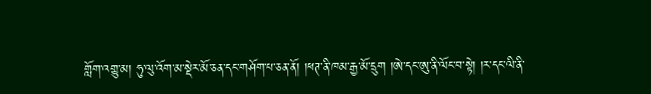གློག་འགྱུ་མ། ཧུ་ལུ་འོག་མ་སྡེར་མོ་ཅན་དང་གཤོག་པ་ཅན་ནོ། །ཕཊ་ནི་ཁམ་རྒྱ་མོ་དྲུག །ཨེ་དང་ཨུ་ནི་ལོང་བ་སྟེ། །ར་དང་ལི་ནི་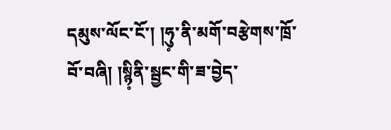དམུས་ལོང་ངོ་། །ཧུ༷་ནི་མགོ་བརྩེགས་ཁྲོ་བོ་བཞི། །སྙི༷ནི་སྦྱང་གི་ཟ་བྱེད་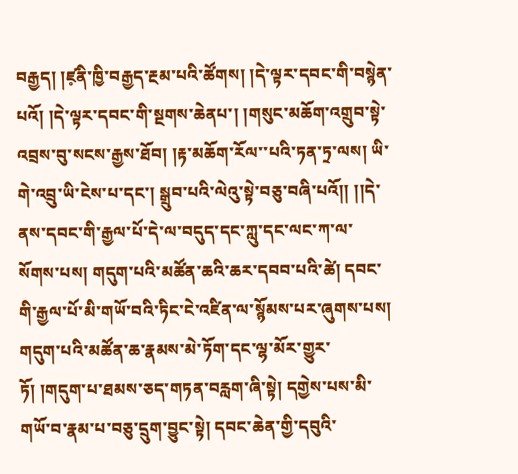བརྒྱད། །ཛ༷ནི་ཁྱི་བརྒྱད་རྔམ་པའི་ཚོགས། །དེ་ལྟར་དབང་གི་བསྙེན་པའོ། །དེ་ལྟར་དབང་གི་སྔགས་ཆེནཔ་། །གསུང་མཆོག་འགྲུབ་སྟེ་འབྲས་བུ་སངས་རྒྱས་ཐོབ། །རྟ་མཆོག་རོལ་་པའི་ཏན་ཏྲ་ལས། ཡི་གེ་འབྲུ་ཡི་ངེས་པ་དང་། སྒྲུབ་པའི་ལེའུ་སྟེ་བཅུ་བཞི་པའོ།། །།དེ་ནས་དབང་གི་རྒྱལ་པོ་དེ་ལ་བདུད་དང་ཀླུ་དང་ལང་ཀ་ལ་སོགས་པས། གདུག་པའི་མཚོན་ཆའི་ཆར་དབབ་པའི་ཚེ། དབང་གི་རྒྱལ་པོ་མི་གཡོ་བའི་ཏིང་ངེ་འཛིན་ལ་སྙོམས་པར་ཞུགས་པས། གདུག་པའི་མཚོན་ཆ་རྣམས་མེ་ཏོག་དང་ལྷ་མོར་གྱུར་ཏོ། །གདུག་པ་ཐམས་ཅད་གཏན་བརླག་ཞི་སྟེ། དགྱེས་པས་མི་གཡོ་བ་རྣམ་པ་བཅུ་དྲུག་བྱུང་སྟེ། དབང་ཆེན་གྱི་དབུའི་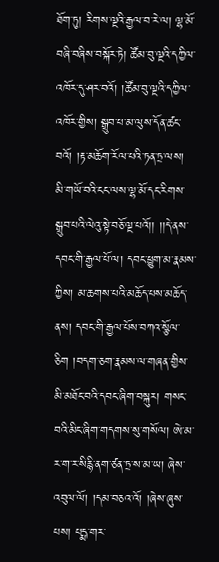ཐོག་ཏུ། རིགས་ལྔའི་རྒྱལ་བ་རེ་ལ། ལྷ་མོ་བཞི་བཞིས་བསྐོར་ཏེ། ཚོམ་བུ་ལྔའི་དཀྱིལ་འཁོར་དུ་ཤར་བའོ། །ཚོམ་བུ་ལྔའི་དཀྱིལ་འཁོར་གྱིས། སྒྲུབ་པ་མ་ལུས་དོན་ཚང་བའོ། །རྟ་མཆོག་རོལ་པའི་ཏན་ཏྲ་ལས། མི་གཡོ་བའི་ངང་ལས་ལྷ་མོ་དང་རིགས་སྒྲུབ་པའི་ལེའུ་སྟེ་བཅོ་ལྔ་པའོ།། །།དེ་ནས་དབང་གི་རྒྱལ་པོ་ལ། དབང་ཕྱུག་མ་རྣམས་ཀྱིས། མ་ཆགས་པའི་མཆོད་པས་མཆོད་ནས། དབང་གི་རྒྱལ་པོས་བཀའ་སྩོལ་ཅིག །བདག་ཅག་རྣམས་ལ་གཞན་གྱིས་མི་མཐོང་བའི་དབང་ཞིག་བསྐུར། གསང་བའི་མིང་ཞིག་གདགས་སུ་གསོལ། ཨེ་མ་ར་ག་ར་སིརྙི་ནག་ཙན་ཏྲ་ས་མ་ཡ། ཞེས་འབུལ་ལོ། །དམ་བཅའ་འོ། །ཞེས་ཞུས་པས། པདྨ་གར་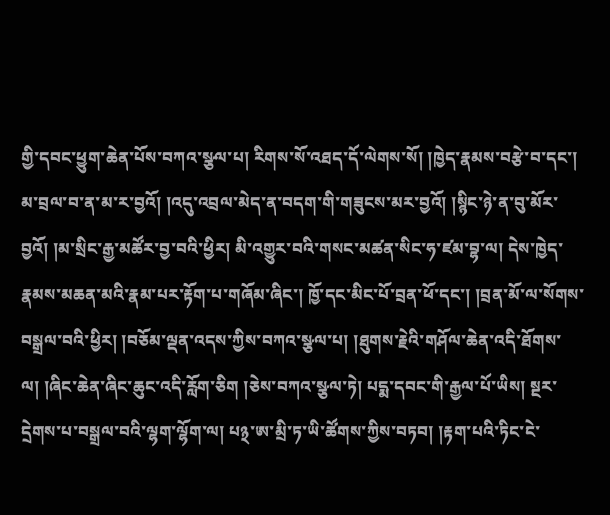གྱི་དབང་ཕྱུག་ཆེན་པོས་བཀའ་སྩལ་པ། རིགས་སོ་འཐད་དོ་ལེགས་སོ། །ཁྱེད་རྣམས་བརྩེ་བ་དང་། མ་བྲལ་བ་ན་མ་ར་བྱའོ། །འདུ་འབྲལ་མེད་ན་བདག་གི་གཟུངས་མར་བྱའོ། །སྙིང་ཉེ་ན་བུ་མོར་བྱའོ། །མ་སྲིང་རྒྱ་མཚོར་བྱ་བའི་ཕྱིར། མི་འགྱུར་བའི་གསང་མཚན་སིང་ཧ་ཛམ་བྷ་ལ། དེས་ཁྱེད་རྣམས་མཆན་མའི་རྣམ་པར་རྟོག་པ་གཞོམ་ཞིང་། ཁྱོ་དང་མིང་པོ་བྲན་ཕོ་དང་། །བྲན་མོ་ལ་སོགས་བསྒྲལ་བའི་ཕྱིར། །བཅོམ་ལྡན་འདས་ཀྱིས་བཀའ་སྩལ་པ། །ཐུགས་རྗེའི་གཤོལ་ཆེན་འདི་ཐོགས་ལ། །ཞིང་ཆེན་ཞིང་ཆུང་འདི་རློག་ཅིག །ཅེས་བཀའ་སྩལ་ཏེ། པདྨ་དབང་གི་རྒྱལ་པོ་ཡིས། སྔར་དྲེགས་པ་བསྒྲལ་བའི་ལྷག་ལྷོག་ལ། པ྅་ཨ་མྲི་ཏ་ཡི་ཚོགས་ཀྱིས་བཏབ། །རྟག་པའི་ཏིང་ངེ་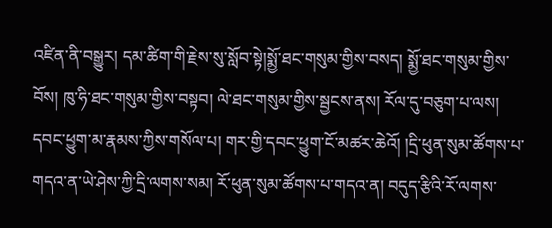འཛིན་ནི་བསྒྱུར། དམ་ཚིག་གི་རྗེས་སུ་སློབ་སྟེ།སྨྱོ་ཐང་གསུམ་གྱིས་བསད། སྨྱོ་ཐང་གསུམ་གྱིས་བོས། ཁུ་ཧི་ཐང་གསུམ་གྱིས་བསྟབ། ལེ་ཐང་གསུམ་གྱིས་སྦྱངས་ནས། རོལ་དུ་བཅུག་པ་ལས། དབང་ཕྱུག་མ་རྣམས་ཀྱིས་གསོལ་པ། གར་གྱི་དབང་ཕྱུག་ངོ་མཚར་ཆེའོ། །དྲི་ཕུན་སུམ་ཚོགས་པ་གདའ་ན་ཡེ་ཤེས་ཀྱི་དྲི་ལགས་སམ། རོ་ཕུན་སུམ་ཚོགས་པ་གདའ་ན། བདུད་རྩིའི་རོ་ལགས་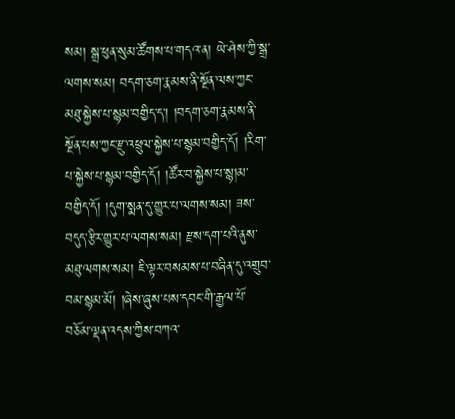སམ། སྒྲ་ཕུན་སུམ་ཚོགས་པ་གདའ་ན། ཡེ་ཤེས་ཀྱི་སྒྲ་ལགས་སམ། བདག་ཅག་རྣམས་ནི་སྔོན་ལས་ཀྱང་མཐུ་སྐྱེས་པ་སྙམ་བགྱིད་ད་། །བདག་ཅག་རྣམས་ནི་སྔོན་པས་ཀྱང་རྫུ་འཕྲུལ་སྐྱེས་པ་སྙམ་བགྱིད་དོ། །རིག་པ་སྐྱེས་པ་སྙམ་བགྱིད་དོ། །ཚོར་བ་སྐྱེས་པ་སྙ།མ་བགྱིད་དོ། །དུག་སྨན་དུ་གྱུར་པ་ལགས་སམ། ཟས་བདུད་རྩིར་གྱུར་པ་ལགས་སམ། རྫས་དག་པའི་ནུས་མཐུ་ལགས་སམ། ཇི་ལྟར་བསམས་པ་བཞིན་དུ་འགྲུབ་བམ་སྙམ་མོ། །ཞེས་ཞུས་པས་དབང་གི་རྒྱལ་པོ་བཅོམ་ལྡན་འདས་ཀྱིས་བཀའ་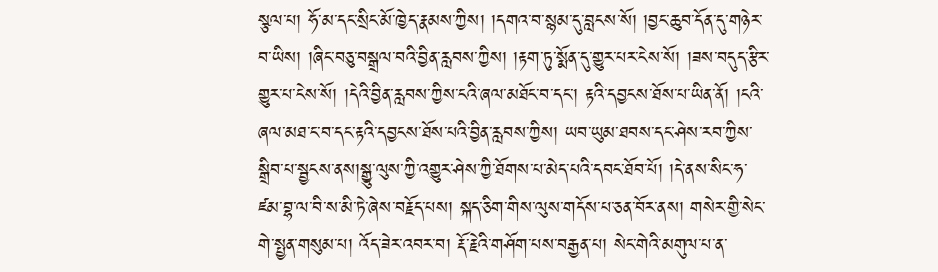སྩལ་པ། ཧོ་མ་དང་སྲིང་མོ་ཁྱེད་རྣམས་ཀྱིས། །དགའ་བ་སྙམ་དུ་བླངས་སོ། །བྱང་ཆུབ་དོན་དུ་གཉེར་བ་ཡིས། །ཞིང་བཅུ་བསྒྲལ་བའི་བྱིན་རླབས་ཀྱིས། །རྟག་ཏུ་སྨོན་དུ་གྱུར་པར་ངེས་སོ། །ཟས་བདུད་རྩིར་གྱུར་པ་ངེས་སོ། །དེའི་བྱིན་རླབས་ཀྱིས་ངའི་ཞལ་མཐོང་བ་དང་། རྟའི་དབྱངས་ཐོས་པ་ཡིན་ནོ། །ངའི་ཞལ་མཐ་ང་བ་དང་རྟའི་དབྱངས་ཐོས་པའི་བྱིན་རླབས་ཀྱིས། ཡབ་ཡུམ་ཐབས་དང་ཤེས་རབ་ཀྱིས་སྒྲིབ་པ་སྦྱངས་ནས།སྒྱུ་ལུས་ཀྱི་འགྱུར་ཤེས་ཀྱི་ཐོགས་པ་མེད་པའི་དབང་ཐོབ་པོ། །དེ་ནས་སིང་ཧ་ཛམ་བྷ་ལ་བི་ས་མི་ཏེ་ཞེས་བརྗོད་པས། སྐད་ཅིག་གིས་ལུས་གདོས་པ་ཅན་བོར་ནས། གསེར་གྱི་སེང་གེ་སྤྱན་གསུམ་པ། འོད་ཟེར་འབར་བ། རྡོ་རྗེའི་གཤོག་པས་བརྒྱན་པ། སེང་གེའི་མགུལ་པ་ན་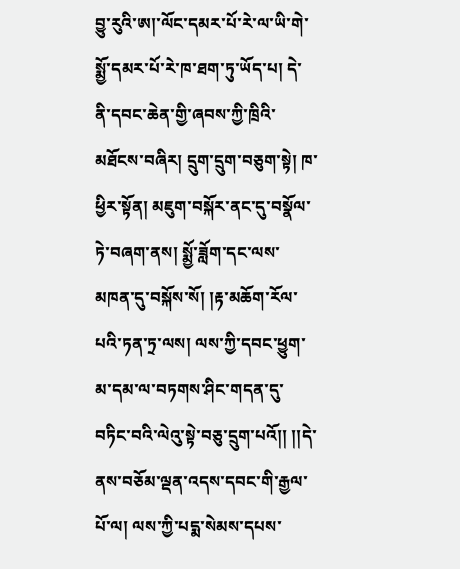བྱུ་རུའི་ཨ།་ལོང་དམར་པོ་རེ་ལ་ཡི་གེ་སྨྱོ་དམར་པོ་རེ་ཁ་ཐག་ཏུ་ཡོད་པ། དེ་ནི་དབང་ཆེན་གྱི་ཞབས་ཀྱི་ཁྲིའི་མཐོངས་བཞིར། དྲུག་དྲུག་བཅུག་སྟེ། ཁ་ཕྱིར་སྟོན། མཇུག་བསྐོར་ནང་དུ་བསྣོལ་ཏེ་བཞག་ནས། སྨྱོ་ཟློག་དང་ལས་མཁན་དུ་བསྐོས་སོ། །རྟ་མཆོག་རོལ་པའི་ཏན་ཏྲ་ལས། ལས་ཀྱི་དབང་ཕྱུག་མ་དམ་ལ་བཏགས་ཤིང་གདན་དུ་བཏིང་བའི་ལེའུ་སྟེ་བཅུ་དྲུག་པའོ།། །།དེ་ནས་བཅོམ་ལྡན་འདས་དབང་གི་རྒྱལ་པོ་ལ། ལས་ཀྱི་པདྨ་སེམས་དཔས་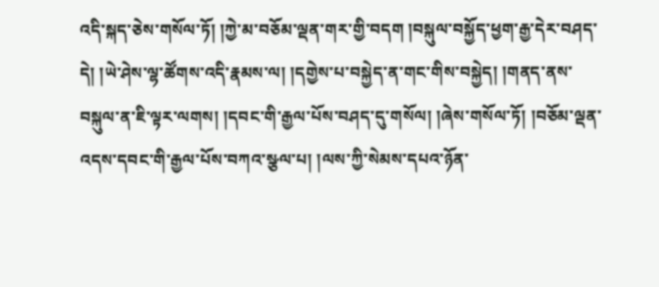འདི་སྐད་ཅེས་གསོལ་ཏོ། །ཀྱེ་མ་བཅོམ་ལྡན་གར་གྱི་བདག །བསྐུལ་བསྐྱོད་ཕྱག་རྒྱ་དེར་བཤད་དེ། །ཡེ་ཤེས་ལྷ་ཚོགས་འདི་རྣམས་ལ། །དགྱེས་པ་བསྐྱེད་ན་གང་གིས་བསྐྱེད། །གནད་ནས་བསྐུལ་ན་ཇི་ལྟར་ལགས། །དབང་གི་རྒྱལ་པོས་བཤད་དུ་གསོལ། །ཞེས་གསོལ་ཏོ། །བཅོམ་ལྡན་འདས་དབང་གི་རྒྱལ་པོས་བཀའ་སྩལ་པ། །ལས་ཀྱི་སེམས་དཔའ་ཉོན་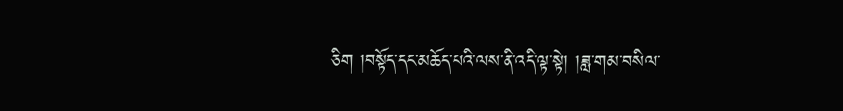ཅིག །བསྟོད་དང་མཆོད་པའི་ལས་ནི་འདི་ལྟ་སྟེ། །ཟླ་གམ་བསིལ་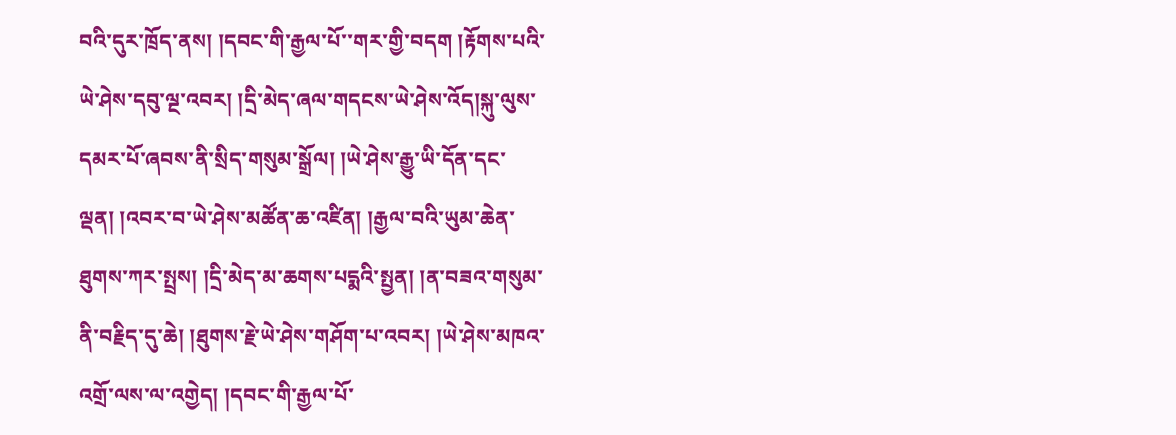བའི་དུར་ཁྲོད་ནས། །དབང་གི་རྒྱལ་པོ་་གར་གྱི་བདག །རྟོགས་པའི་ཡེ་ཤེས་དབུ་ལྔ་འབར། །དྲི་མེད་ཞལ་གདངས་ཡེ་ཤེས་འོད།སྐུ་ལུས་དམར་པོ་ཞབས་ནི་སྲིད་གསུམ་སྒྲོལ། །ཡེ་ཤེས་རྒྱུ་ཡི་དོན་དང་ལྡན། །འབར་བ་ཡེ་ཤེས་མཚོན་ཆ་འཛིན། །རྒྱལ་བའི་ཡུམ་ཆེན་ཐུགས་ཀར་སྤྲས། །དྲི་མེད་མ་ཆགས་པདྨའི་སྤྱན། །ན་བཟའ་གསུམ་ནི་བརྗིད་དུ་ཆེ། །ཐུགས་རྗེ་ཡེ་ཤེས་གཤོག་པ་འབར། །ཡེ་ཤེས་མཁའ་འགྲོ་ལས་ལ་འགྱེད། །དབང་གི་རྒྱལ་པོ་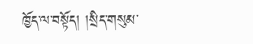ཁྱོད་ལ་བསྟོད། །སྲིད་གསུམ་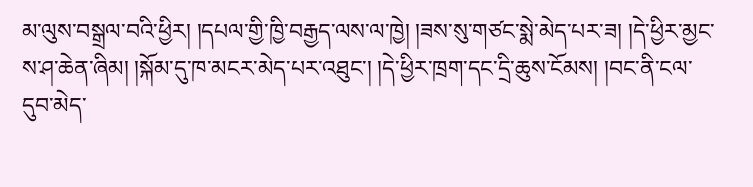མ་ལུས་བསྒྲལ་བའི་ཕྱིར། །དཔལ་གྱི་ཁྱི་བརྒྱད་ལས་ལ་ཁྱེ། །ཟས་སུ་གཙང་སྨེ་མེད་པར་ཟ། །དེ་ཕྱིར་མྱང་ས་ཤ་ཆེན་ཞིམ། །སྐོམ་དུ་ཁ་མངར་མེད་པར་འཐུང་། །དེ་ཕྱིར་ཁྲག་དང་དྲི་ཆུས་ངོམས། །བང་ནི་ངལ་དུབ་མེད་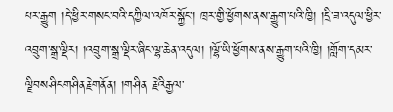པར་རྒྱུག །དེ་ཕྱིར་གསང་བའི་དཀྱིལ་འཁོར་སྐྱོང་། ཁྲར་གྱི་ཕྱོགས་ནས་རྒྱུག་པའི་ཁྱི། །དྲི་ཟ་འདུལ་ཕྱིར་འབྲུག་སྒྲ་ལྡིར། །འབྲུག་སྒྲ་ལྡིར་ཞིང་ལྷ་ཆེན་འདུལ། །ལྷོ་ཡི་ཕྱོགས་ནས་རྒྱུག་པའི་ཁྱི། །གློག་དམར་ལྗིབསཤིངགཤིནརྗེགནོན། །གཤིན རྗེའིརྒྱལ་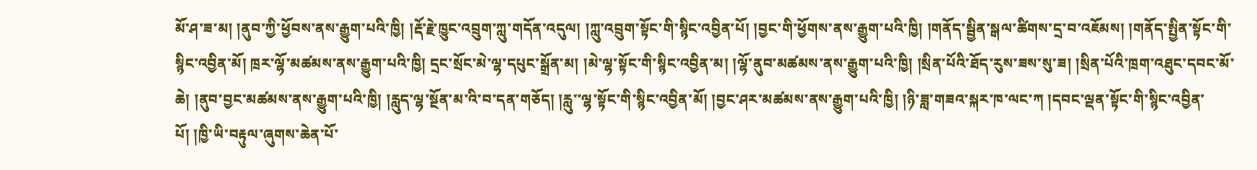མོ་ཤ་ཟ་མ། །ནུབ་ཀྱི་ཕྱོབས་ནས་རྒྱུག་པའི་ཁྱི། །རྡོ་རྗེ་ཁྱུང་འབྲུག་ཀླུ་གདོན་འདུལ། །ཀླུ་འབྲུག་སྟོང་གི་སྙིང་འབྱིན་པོ། །བྱང་གི་ཕྱོགས་ནས་རྒྱུག་པའི་ཁྱི། །གནོད་སྦྱིན་སྒལ་ཚིགས་དྲ་བ་འཇོམས། །གནོད་སྤྱིན་སྟོང་གི་སྙིང་འབྱིན་མོ། ཁྲར་ལྷོ་མཚམས་ནས་རྒྱུག་པའི་ཁྱི། དྲང་སྲོང་མེ་ལྷ་དཔུང་སྒྲོན་མ། །མེ་ལྷ་སྟོང་གི་སྙིང་འབྱིན་མ། །ལྷོ་ནུབ་མཚམས་ནས་རྒྱུག་པའི་ཁྱི། །སྲིན་པོའི་ཐོད་རུས་ཟས་སུ་ཟ། །སྲིན་པོའི་ཁྲག་འཐུང་དབང་མོ་ཆེ། །ནུབ་བྱང་མཚམས་ནས་རྒྱུག་པའི་ཁྱི། །རླུད་ལྷ་སྔོན་མ་འི་བ་དན་གཅོད། །རླུ་་ལྷ་སྟོང་གི་སྙིང་འབྱིན་མོ། །བྱང་ཤར་མཚམས་ནས་རྒྱུག་པའི་ཁྱི། །ཉི་ཟླ་གཟའ་སྐར་ཁ་ལང་ཀ །དབང་ལྡན་སྟོང་གི་སྙིང་འབྱིན་པོ། །ཁྱི་ཡི་བརྟུལ་ཞུགས་ཆེན་པོ་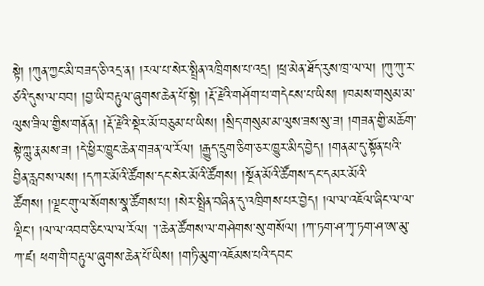སྟེ། །ཀུན་ཀྱང་མི་བཟད་ཅི་འདྲ་ན། །རལ་པ་སེར་སྤྲིན་འཁྲིགས་པ་འདྲ། །ཕྲ་མེན་ཐོད་རུས་ཁྲ་ལ་ལ། །ཀུ་ཀུ་ར་ཙའི་དུས་ལ་བབ། །བྱ་ཡི་བརྟུལ་ཞུགས་ཆེན་པོ་སྟེ། །རྡོ་རྗེའི་གཤོག་པ་གདེངས་པ་ཡིས། །ཁམས་གསུམ་མ་ལུས་ཟིལ་གྱིས་གནོན། །རྡོ་རྗེའི་སྡེར་མོ་བཅུམ་པ་ཡིས། །སྲིད་གསུམ་མ་ལུས་ཟས་སུ་ཟ། །གཟན་གྱི་མཆོག་སྟེ་ཀླུ་རྣམས་ཟ། །དེ་ཕྱིར་ཁྱུང་ཆེན་གཟན་ལ་རོལ། །རྒྱུད་དྲུག་ཅིག་ཅར་ཁྱུར་མིད་བྱེད། །གནམ་དུ་སྟོན་པའི་བྱིན་རླབས་ལས། །དཀར་མོའི་ཚོགས་དང་སེར་མོའི་ཚོགས། །སྔོན་མོའི་ཚོགས་དང་དམར་མོའི་ཚོགས། །ལྗང་གུ་ལ་སོགས་སྣ་ཚོགས་པ། །སེར་སྤྲིན་བཞིན་དུ་འཁྲིགས་པར་བྱེད། །ལ་ལ་འཇོལ་ཞིང་ལ་ལ་ལྡིང་། །ལ་ལ་འབབ་ཅིང་ལ་ལ་རོལ། ་།་ཆེན་ཚོགས་ལ་གཤེགས་སུ་གསོལ། །ཀ་ཏག་ཤ་ཀྭ་ཏག་ཤ་ཨ་མུ་ཀ་ཛ། ཕག་གི་བརྟུལ་ཞུགས་ཆེན་པོ་ཡིས། །གཏི་མུག་འཇོམས་པའི་དབང་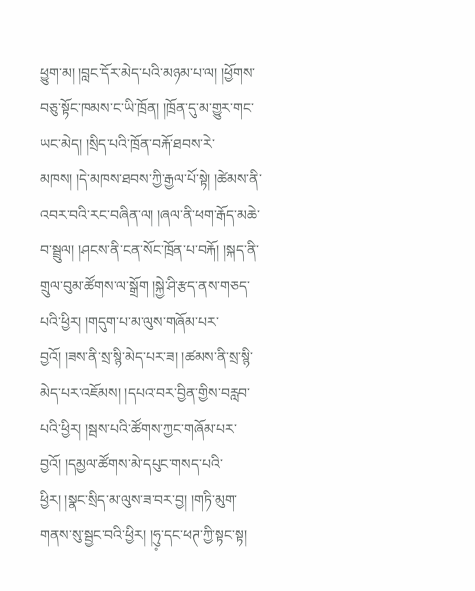ཕྱུག་མ། །བླང་དོར་མེད་པའི་མཉམ་པ་ལ། །ཕྱོགས་བཅུ་སྟོང་ཁམས་ང་ཡི་ཁྲོན། །ཁྲོན་དུ་མ་གྱུར་གང་ཡང་མེད། །སྲིད་པའི་ཁྲོན་བརྐོ་ཐབས་རེ་མཁས། །དེ་མཁས་ཐབས་ཀྱི་རྒྱལ་པོ་སྟེ། །ཚེམས་ནི་འབར་བའི་རང་བཞིན་ལ། །ཞལ་ནི་ཕག་རྒོད་མཆེ་བ་སྦྲུལ། །ཤངས་ནི་ངན་སོང་ཁྲོན་པ་བརྐོ། །སྐད་ནི་གྲུལ་བུམ་ཚོགས་ལ་སྒྲོག །སྐྱེ་ཤི་རྩད་ནས་གཅད་པའི་ཕྱིར། །གདུག་པ་མ་ལུས་གཞོམ་པར་བྱའོ། །ཟས་ནི་སྲ་སྙི་མེད་པར་ཟ། །ཚམས་ནི་སྲ་སྙི་མེད་པར་འཇོམས། །དཔའ་བར་བྱིན་གྱིས་བརླབ་པའི་ཕྱིར། །སྦས་པའི་ཚོགས་ཀྱང་གཞོམ་པར་བྱའོ། །དམྱལ་ཚོགས་མེ་དཔུང་གསད་པའི་ཕྱིར། །སྣང་སྲིད་མ་ལུས་ཟ་བར་བྱ། །གཏི་མུག་གནས་སུ་སྦྱང་བའི་ཕྱིར། །ཧུ༷་དང་ཕཊ་ཀྱི་སྟང་སྟ།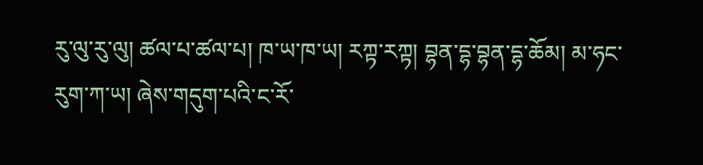རུ་ལུ་རུ་ལུ། ཚལ་པ་ཚལ་པ། ཁ་ཡ་ཁ་ཡ། རཀྟ་རཀྟ། བྷན་དྷ་བྷན་དྷ་ཆོམ། མ་ཧང་རུག་ཀ་ཡ། ཞེས་གདུག་པའི་ང་རོ་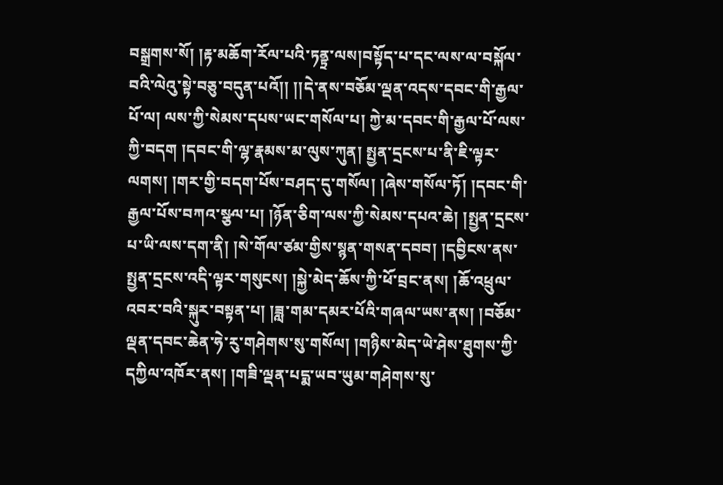བསྒྲགས་སོ། །རྟ་མཆོག་རོལ་པའི་ཏནྟྲ་ལས།བསྟོད་པ་དང་ལས་ལ་བསྐོལ་བའི་ལེའུ་སྟེ་བཅུ་བདུན་པའོ།། །།དེ་ནས་བཅོམ་ལྡན་འདས་དབང་གི་རྒྱལ་པོ་ལ། ལས་ཀྱི་སེམས་དཔས་ཡང་གསོལ་པ། ཀྱེ་མ་དབང་གི་རྒྱལ་པོ་ལས་ཀྱི་བདག །དབང་གི་ལྷ་རྣམས་མ་ལུས་ཀུན། སྤྱན་དྲངས་པ་ནི་ཇི་ལྟར་ལགས། །གར་གྱི་བདག་པོས་བཤད་དུ་གསོལ། །ཞེས་གསོལ་ཏོ། །དབང་གི་རྒྱལ་པོས་བཀའ་སྩལ་པ། །ཉོན་ཅིག་ལས་ཀྱི་སེམས་དཔའ་ཆེ། །སྤྱན་དྲངས་པ་ཡི་ལས་དག་ནི། །སེ་གོལ་ཙམ་གྱིས་སྙན་གསན་དབབ། །དབྱིངས་ནས་སྤྱན་དྲངས་འདི་ལྟར་གསུངས། །སྐྱེ་མེད་ཆོས་ཀྱི་ཕོ་བྲང་ནས། །ཆོ་འཕྲུལ་འབར་བའི་སྐུར་བསྟན་པ། །ཟླ་གམ་དམར་པོའི་གཞལ་ཡས་ནས། །བཅོམ་ལྡན་དབང་ཆེན་ཧེ་རུ་གཤེགས་སུ་གསོལ། །གཉིས་མེད་ཡེ་ཤེས་ཐུགས་ཀྱི་དཀྱིལ་འཁོར་ནས། །གཟི་ལྡན་པདྨ་ཡབ་ཡུམ་གཤེགས་སུ་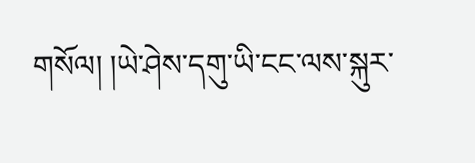གསོལ། །ཡེ་ཤེས་དགུ་ཡི་ངང་ལས་སྐུར་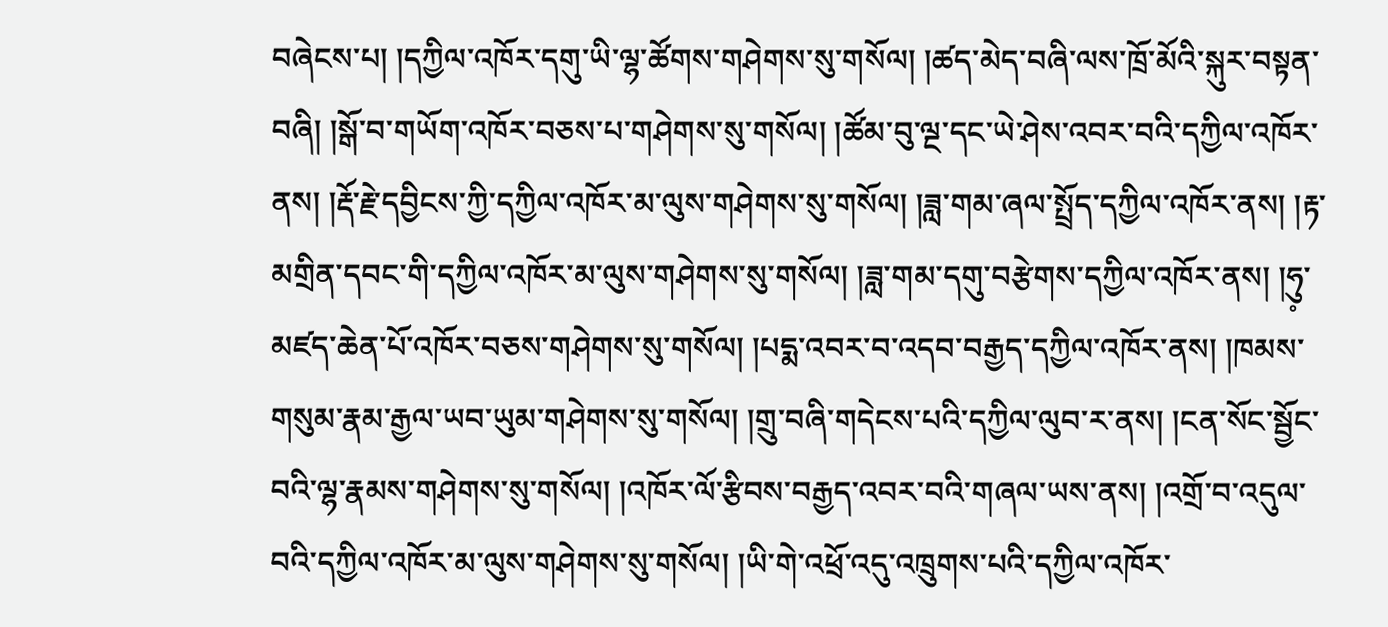བཞེངས་པ། །དཀྱིལ་འཁོར་དགུ་ཡི་ལྷ་ཚོགས་གཤེགས་སུ་གསོལ། །ཚད་མེད་བཞི་ལས་ཁྲོ་མོའི་སྐུར་བསྟན་བཞི། །སྒོ་བ་གཡོག་འཁོར་བཅས་པ་གཤེགས་སུ་གསོལ། །ཚོམ་བུ་ལྔ་དང་ཡེ་ཤེས་འབར་བའི་དཀྱིལ་འཁོར་ནས། །རྡོ་རྗེ་དབྱིངས་ཀྱི་དཀྱིལ་འཁོར་མ་ལུས་གཤེགས་སུ་གསོལ། །ཟླ་གམ་ཞལ་སྤྲོད་དཀྱིལ་འཁོར་ནས། །རྟ་མགྲིན་དབང་གི་དཀྱིལ་འཁོར་མ་ལུས་གཤེགས་སུ་གསོལ། །ཟླ་གམ་དགུ་བརྩེགས་དཀྱིལ་འཁོར་ནས། །ཧུ༷་མཛད་ཆེན་པོ་འཁོར་བཅས་གཤེགས་སུ་གསོལ། །པདྨ་འབར་བ་འདབ་བརྒྱད་དཀྱིལ་འཁོར་ནས། །ཁམས་གསུམ་རྣམ་རྒྱལ་ཡབ་ཡུམ་གཤེགས་སུ་གསོལ། །གྲུ་བཞི་གདེངས་པའི་དཀྱིལ་ལུབ་ར་ནས། །ངན་སོང་སྦྱོང་བའི་ལྷ་རྣམས་གཤེགས་སུ་གསོལ། །འཁོར་ལོ་རྩིབས་བརྒྱད་འབར་བའི་གཞལ་ཡས་ནས། །འགྲོ་བ་འདུལ་བའི་དཀྱིལ་འཁོར་མ་ལུས་གཤེགས་སུ་གསོལ། །ཡི་གེ་འཕྲོ་འདུ་འཁྲུགས་པའི་དཀྱིལ་འཁོར་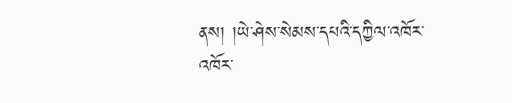ནས། །ཡེ་ཤེས་སེམས་དཔའི་དཀྱིལ་འཁོར་འཁོར་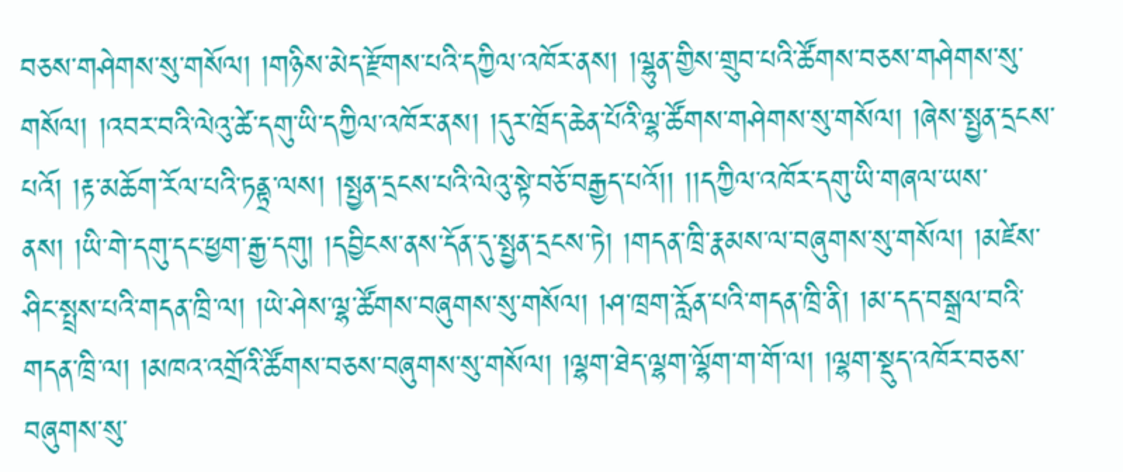བཅས་གཤེགས་སུ་གསོལ། །གཉིས་མེད་རྫོགས་པའི་དཀྱིལ་འཁོར་ནས། །ལྷུན་གྱིས་གྲུབ་པའི་ཚོགས་བཅས་གཤེགས་སུ་གསོལ། །འབར་བའི་ལེའུ་ཚེ་དགུ་ཡི་དཀྱིལ་འཁོར་ནས། །དུར་ཁྲོད་ཆེན་པོའི་ལྷ་ཚོགས་གཤེགས་སུ་གསོལ། །ཞེས་སྤྱན་དྲངས་པའོ། །རྟ་མཆོག་རོལ་པའི་ཏནྟྲ་ལས། །སྤྱན་དྲངས་པའི་ལེའུ་སྟེ་བཅོ་བརྒྱད་པའོ།། །།དཀྱིལ་འཁོར་དགུ་ཡི་གཞལ་ཡས་ནས། །ཡི་གེ་དགུ་དང་ཕྱག་རྒྱ་དགུ། །དབྱིངས་ནས་དོན་དུ་སྤྱན་དྲངས་ཏེ། །གདན་ཁྲི་རྣམས་ལ་བཞུགས་སུ་གསོལ། །མཛེས་ཤིང་སྤྲས་པའི་གདན་ཁྲི་ལ། །ཡེ་ཤེས་ལྷ་ཚོགས་བཞུགས་སུ་གསོལ། །ཤ་ཁྲག་རློན་པའི་གདན་ཁྲི་ནི། །མ་དད་བསྒྲལ་བའི་གདན་ཁྲི་ལ། །མཁའ་འགྲོའི་ཚོགས་བཅས་བཞུགས་སུ་གསོལ། །ལྷག་ཐེད་ལྷག་ལྷོག་ག་གོ་ལ། །ལྷག་སྡུད་འཁོར་བཅས་བཞུགས་སུ་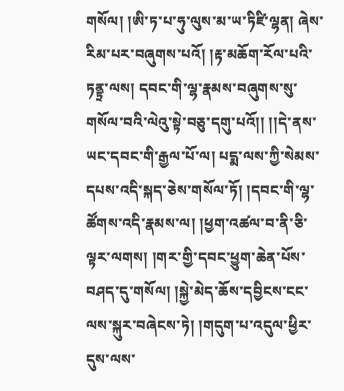གསོལ། །ཨི་ཏ་པ་ཧུ་ལུས་མ་ཡ་ཏིཛི་ལྷན། ཞེས་རིམ་པར་བཞུགས་པའོ། །རྟ་མཆོག་རོལ་པའི་ཏནྟྲ་ལས། དབང་གི་ལྷ་རྣམས་བཞུགས་སུ་གསོལ་བའི་ལེའུ་སྟེ་བཅུ་དགུ་པའོ།། །།དེ་ནས་ཡང་དབང་གི་རྒྱལ་པོ་ལ། པདྨ་ལས་ཀྱི་སེམས་དཔས་འདི་སྐད་ཅེས་གསོལ་ཏོ། །དབང་གི་ལྷ་ཚོགས་འདི་རྣམས་ལ། །ཕྱག་འཚལ་བ་ནི་ཅི་ལྟར་ལགས། །གར་གྱི་དབང་ཕྱུག་ཆེན་པོས་བཤད་དུ་གསོལ། །སྐྱེ་མེད་ཆོས་དབྱིངས་ངང་ལས་སྐུར་བཞེངས་ཏེ། །གདུག་པ་འདུལ་ཕྱིར་དུས་ལས་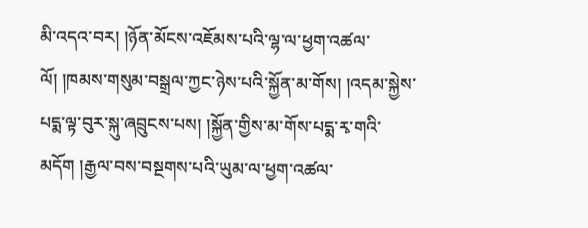མི་འདའ་བར། །ཉོན་མོངས་འཇོམས་པའི་ལྷ་ལ་ཕྱག་འཚལ་ལོ། །ཁམས་གསུམ་བསྒྲལ་ཀྱང་ཉེས་པའི་སྐྱོན་མ་གོས། །འདམ་སྐྱེས་པདྨ་ལྟ་བུར་སྐུ་ཞབྲུངས་པས། །སྐྱོན་གྱིས་མ་གོས་པདྨ་རྭ་གའི་མདོག །རྒྱལ་བས་བསྔགས་པའི་ཡུམ་ལ་ཕྱག་འཚལ་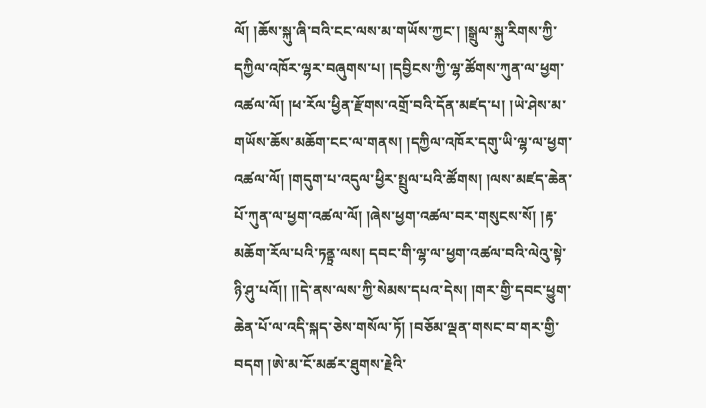ལོ། །ཆོས་སྐུ་ཞི་བའི་ངང་ལས་མ་གཡོས་ཀྱང་། །སྒྲུལ་སྐུ་རིགས་ཀྱི་དཀྱིལ་འཁོར་ལྷར་བཞུགས་པ། །དབྱིངས་ཀྱི་ལྷ་ཚོགས་ཀུན་ལ་ཕྱག་འཚལ་ལོ། །ཕ་རོལ་ཕྱིན་རྫོགས་འགྲོ་བའི་དོན་མཛད་པ། །ཡེ་ཤེས་མ་གཡོས་ཆོས་མཆོག་ངང་ལ་གནས། །དཀྱིལ་འཁོར་དགུ་ཡི་ལྷ་ལ་ཕྱག་འཚལ་ལོ། །གདུག་པ་འདུལ་ཕྱིར་སྤྲུལ་པའི་ཚོགས། །ལས་མཛད་ཆེན་པོ་ཀུན་ལ་ཕྱག་འཚལ་ལོ། །ཞེས་ཕྱག་འཚལ་བར་གསུངས་སོ། །རྟ་མཆོག་རོལ་པའི་ཏནྟྲ་ལས། དབང་གི་ལྷ་ལ་ཕྱག་འཚལ་བའི་ལེའུ་སྟེ་ཉི་ཤུ་པའོ།། །།དེ་ནས་ལས་ཀྱི་སེམས་དཔའ་དེས། །གར་གྱི་དབང་ཕྱུག་ཆེན་པོ་ལ་འདི་སྐད་ཅེས་གསོལ་ཏོ། །བཅོམ་ལྡན་གསང་བ་གར་གྱི་བདག །ཨེ་མ་ངོ་མཚར་ཐུགས་རྗེའི་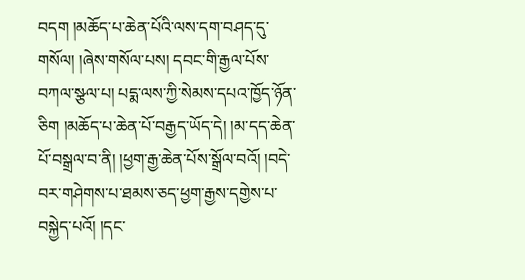བདག །མཆོད་པ་ཆེན་པོའི་ལས་དག་བཤད་དུ་གསོལ། །ཞེས་གསོལ་པས། དབང་གི་རྒྱལ་པོས་བཀལ་སྩལ་པ། པདྨ་ལས་ཀྱི་སེམས་དཔའ་ཁྱོད་ཉོན་ཅིག །མཆོད་པ་ཆེན་པོ་བརྒྱད་ཡོད་དེ། །མ་དད་ཆེན་པོ་བསྒྲལ་བ་ནི། །ཕྱག་རྒྱ་ཆེན་པོས་སྒྲོལ་བའོ། །བདེ་བར་གཤེགས་པ་ཐམས་ཅད་ཕྱག་རྒྱས་དགྱེས་པ་བསྐྱེད་པའོ། །དང་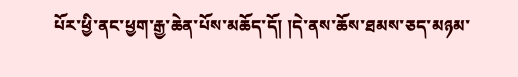པོར་ཕྱི་ནང་ཕྱག་རྒྱ་ཆེན་པོས་མཆོད་དོ། །དེ་ནས་ཆོས་ཐམས་ཅད་མཉམ་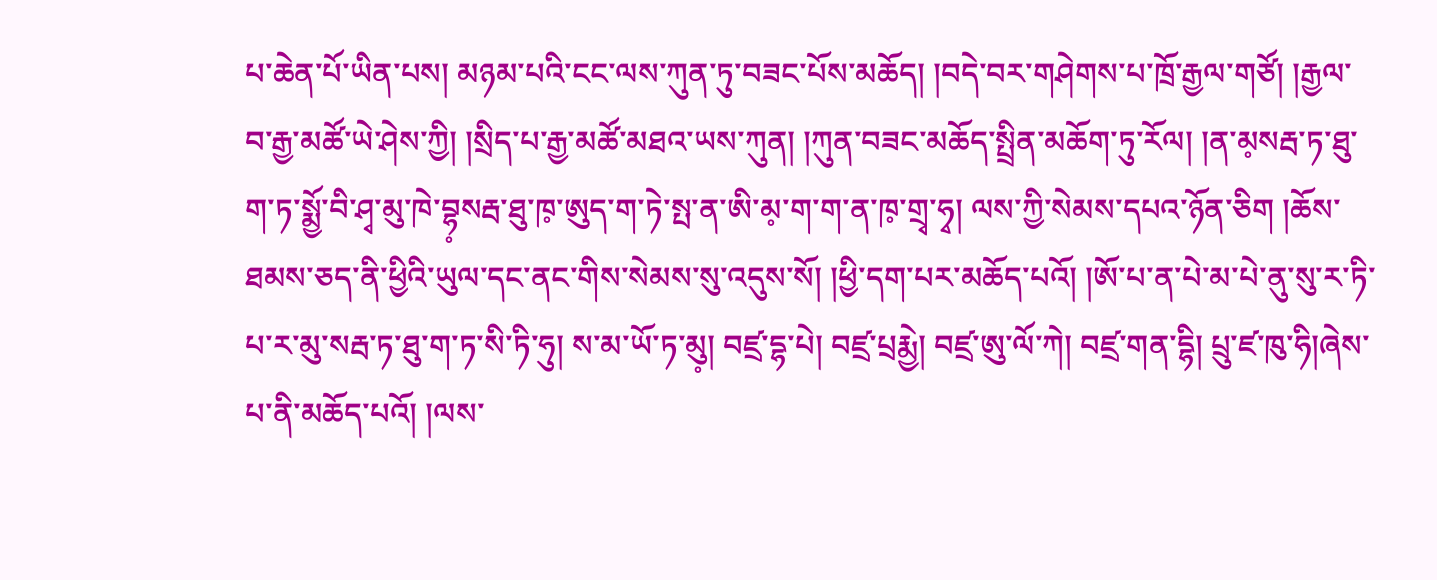པ་ཆེན་པོ་ཡིན་པས། མཉམ་པའི་ངང་ལས་ཀུན་ཏུ་བཟང་པོས་མཆོད། །བདེ་བར་གཤེགས་པ་ཁྲོ་རྒྱལ་གཙོ། །རྒྱལ་བ་རྒྱ་མཚོ་ཡེ་ཤེས་ཀྱི། །སྲིད་པ་རྒྱ་མཚོ་མཐའ་ཡས་ཀུན། །ཀུན་བཟང་མཆོད་སྤྲིན་མཆོག་ཏུ་རོལ། །ན་མ༷སརྦ་ཏ་ཐུ་ག་ཏ་སྨྱོ་བི་ཤྭ་མུ་ཁེ་བྷ༷སརྦ་ཐུ་ཁ༷་ཨུད་ག་ཏེ་སྤ་ན་ཨི་མ༷་ག་ག་ན་ཁ༷་གྲྭ་ཧྭ། ལས་ཀྱི་སེམས་དཔའ་ཉོན་ཅིག །ཆོས་ཐམས་ཅད་ནི་ཕྱིའི་ཡུལ་དང་ནང་གིས་སེམས་སུ་འདུས་སོ། །ཕྱི་དག་པར་མཆོད་པའོ། །ཨོ་པ་ན་པེ་མ་པེ་ནུ་སུ་ར་ཏི་པ་ར་མུ་སརྦ་ཏ་ཐུ་ག་ཏ་སི་ཏི་ཧུ། ས་མ་ཡོ་ཏ་མུ༷། བཛྲ་དྷ་པེ། བཛྲ་པྲརྨྱེ། བཛྲ་ཨུ་ལོ་ཀེ། བཛྲ་གན་དྷི། པྲུ་ཛ་ཁུ་ཧི།ཞེས་པ་ནི་མཆོད་པའོ། །ལས་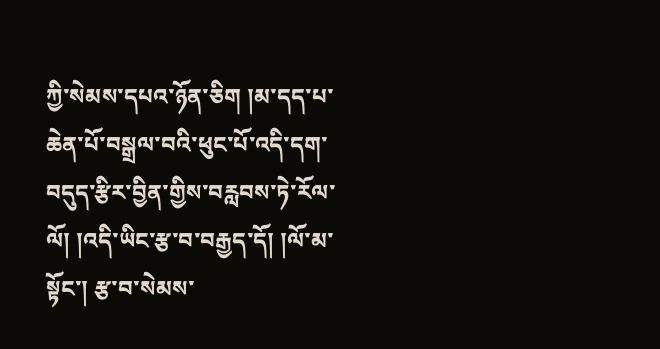ཀྱི་སེམས་དཔའ་ཉོན་ཅིག །མ་དད་པ་ཆེན་པོ་བསྒྲལ་བའི་ཕུང་པོ་འདི་དག་བདུད་རྩིར་བྱིན་གྱིས་བརླབས་ཏེ་རོལ་ལོ། །འདི་ཡིང་རྩ་བ་བརྒྱད་དོ། །ལོ་མ་སྟོང་། རྩ་བ་སེམས་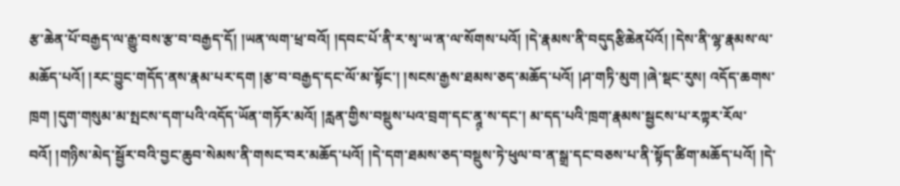རྩ་ཆེན་པོ་བརྒྱད་ལ་རྒྱུ་བས་རྩ་བ་བརྒྱད་དོ། །ཡན་ལག་ཕྲ་བའོ། །དབང་པོ་ནི་ར་སྭ་ཡ་ན་ལ་སོགས་པའོ། །དེ་རྣམས་ནི་བདུདརྩིཆེནཔོའོ། །དེས་ནི་ལྷ་རྣམས་ལ་མཆོད་པའོ། །རང་བྱུང་གདོད་ནས་རྣམ་པར་དག །རྩ་བ་བརྒྱད་དང་ལོ་མ་སྟོང་། །སངས་རྒྱས་ཐམས་ཅད་མཆོད་པའོ། །ཤ་གཏི་མུག །ཞེ་སྡང་རུས། འདོད་ཆགས་ཁྲག །དུག་གསུམ་མ་སྤངས་དག་པའི་འདོད་ཡོན་གཏོར་མའོ། །རླན་གྱིས་བསྡུས་པའ་བྲག་དང་ནཱ༷་ས་དང་། མ་དད་པའི་ཁྲག་རྣམས་སྦྱངས་པ་རཀྟར་རོལ་བའོ། །གཉིས་མེད་སྦྱོར་བའི་བྱང་ཆུབ་སེམས་ནི་གསང་བར་མཆོད་པའོ། །དེ་དག་ཐམས་ཅད་བསྡུས་ཏེ་ཕུལ་བ་ན་སྒྲ་དང་བཅས་པ་ནི་སྟོད་ཚིག་མཆོད་པའོ། །དེ་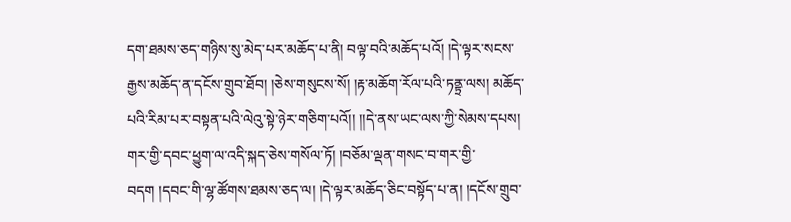དག་ཐམས་ཅད་གཉིས་སུ་མེད་པར་མཆོད་པ་ནི། བལྟ་བའི་མཆོད་པའོ། །དེ་ལྟར་སངས་རྒྱས་མཆོད་ན་དངོས་གྲུབ་ཐོབ། །ཅེས་གསུངས་སོ། །རྟ་མཆོག་རོལ་པའི་ཏནྟྲ་ལས། མཆོད་པའི་རིམ་པར་བསྟན་པའི་ལེའུ་སྟེ་ཉེར་གཅིག་པའོ།། །།དེ་ནས་ཡང་ལས་ཀྱི་སེམས་དཔས། གར་གྱི་དབང་ཕྱུག་ལ་འདི་སྐད་ཅེས་གསོལ་ཏོ། །བཅོམ་ལྡན་གསང་བ་གར་གྱི་བདག །དབང་གི་ལྷ་ཚོགས་ཐམས་ཅད་ལ། །དེ་ལྟར་མཆོད་ཅིང་བསྟོད་པ་ན། །དངོས་གྲུབ་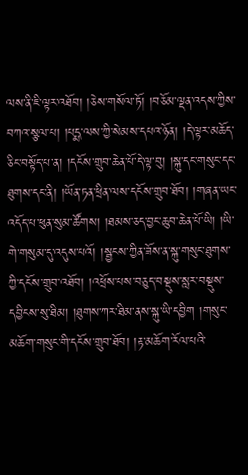ལས་ནི་ཇི་ལྟར་འཐོབ། །ཅེས་གསོལ་ཏོ། །བཅོམ་ལྡན་འདས་ཀྱིས་བཀའ་སྩལ་པ། །པདྨ་ལས་ཀྱི་སེམས་དཔའ་ཉོན། །དེ་ལྟར་མཆོད་ཅིང་བསྟོད་པ་ན། །དངོས་གྲུབ་ཆེན་པོ་དེ་ལྟ་བུ། །སྐུ་དང་གསུང་དང་ཐུགས་དང་ནི། །ཡོན་ཏན་ཕྲིན་ལས་དངོས་གྲུབ་ཐོབ། །གཞན་ཡང་འདོད་པ་ཕུན་སུམ་ཚོགས། །ཐམས་ཅད་བྱང་ཆུབ་ཆེན་པོ་ཡི། །ཡི་གེ་གསུམ་དུ་འདུས་པའོ། །སྦྱངས་ཀྱིན་ཟོས་ན་སྐུ་གསུང་ཐུགས་ཀྱི་དངོས་གྲུབ་འཐོབ། །འཕྲོས་པས་བཅུད་བསྡུས་སླར་བསྡུས་དབྱིངས་སུ་ཐིམ། །ཐུགས་ཀར་ཐིམ་ནས་སྐུ་ཡི་དབྱིག །གསུང་མཆོག་གསུང་གི་དངོས་གྲུབ་ཐོབ། །རྟ་མཆོག་རོལ་པའི་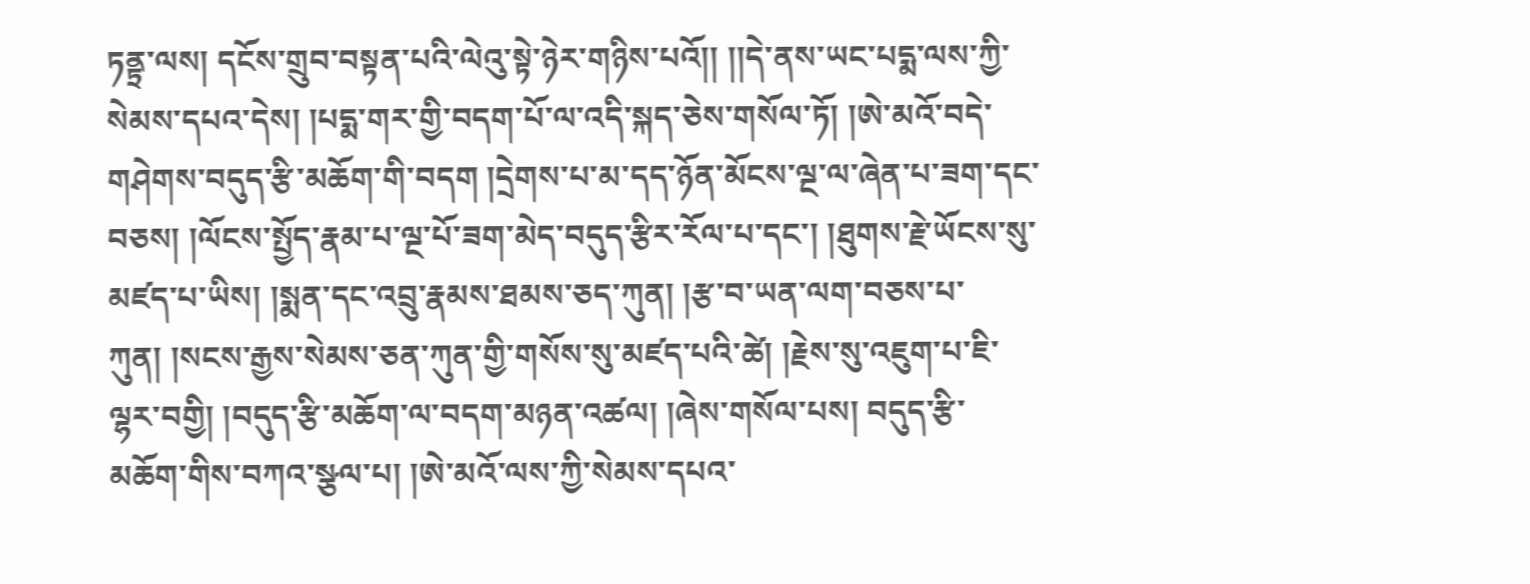ཏནྟྲ་ལས། དངོས་གྲུབ་བསྟན་པའི་ལེའུ་སྟེ་ཉེར་གཉིས་པའོ།། །།དེ་ནས་ཡང་པདྨ་ལས་ཀྱི་སེམས་དཔའ་དེས། །པདྨ་གར་གྱི་བདག་པོ་ལ་འདི་སྐད་ཅེས་གསོལ་ཏོ། །ཨེ་མའོ་བདེ་གཤེགས་བདུད་རྩི་མཆོག་གི་བདག །དྲེགས་པ་མ་དད་ཉོན་མོངས་ལྔ་ལ་ཞེན་པ་ཟག་དང་བཅས། །ལོངས་སྤྱོད་རྣམ་པ་ལྔ་པོ་ཟག་མེད་བདུད་རྩིར་རོལ་པ་དང་། །ཐུགས་རྗེ་ཡོངས་སུ་མཛད་པ་ཡིས། །སྨན་དང་འབྲུ་རྣམས་ཐམས་ཅད་ཀུན། །རྩ་བ་ཡན་ལག་བཅས་པ་ཀུན། །སངས་རྒྱས་སེམས་ཅན་ཀུན་གྱི་གསོས་སུ་མཛད་པའི་ཚེ། །རྗེས་སུ་འཇུག་པ་ཇི་ལྷར་བགྱི། །བདུད་རྩི་མཆོག་ལ་བདག་མཉན་འཚལ། །ཞེས་གསོལ་པས། བདུད་རྩི་མཆོག་གིས་བཀའ་སྩལ་པ། །ཨེ་མའོ་ལས་ཀྱི་སེམས་དཔའ་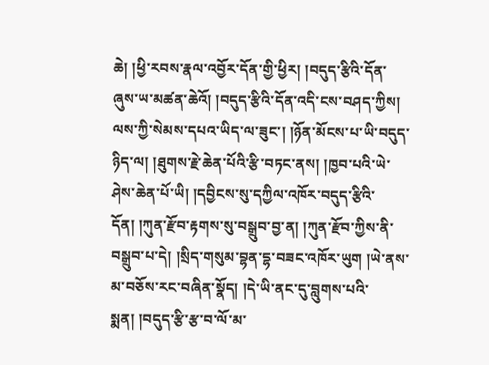ཆེ། །ཕྱི་རབས་རྣལ་འབྱོར་དོན་གྱི་ཕྱིར། །བདུད་རྩིའི་དོན་ཞུས་ཡ་མཚན་ཆེའོ། །བདུད་རྩིའི་དོན་འདི་ངས་བཤད་ཀྱིས། ལས་ཀྱི་སེམས་དཔའ་ཡིད་ལ་ཟུང་། །ཉོན་མོངས་པ་ཡི་བདུད་ཉིད་ལ། །ཐུགས་རྗེ་ཆེན་པོའི་རྩི་བཏང་ནས། །ཁྱབ་པའི་ཡེ་ཤེས་ཆེན་པོ་ཡི། །དབྱིངས་སུ་དཀྱིལ་འཁོར་བདུད་རྩིའི་དོན། །ཀུན་རྫོབ་རྟགས་སུ་བསྒྲུབ་བྱ་ན། །ཀུན་རྫོབ་ཀྱིས་ནི་བསྒྲུབ་པ་དེ། །སྲིད་གསུམ་བྷན་དྷ་བཟང་འཁོར་ཡུག །ཡེ་ནས་མ་བཅོས་རང་བཞིན་སྣོད། །དེ་ཡི་ནང་དུ་བླུགས་པའི་སྨན། །བདུད་རྩི་རྩ་བ་ལོ་མ་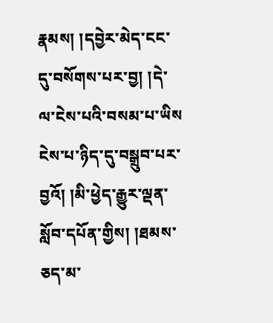རྣམས། །དབྱེར་མེད་ངང་དུ་བསོགས་པར་བྱ། །དེ་ལ་ངེས་པའི་བསམ་པ་ཡིས ངེས་པ་ཉིད་དུ་བསྒྲུབ་པར་བྱའོ། །མི་ཕྱེད་རྒྱུར་ལྡན་སློབ་དཔོན་གྱིས། །ཐམས་ཅད་མ་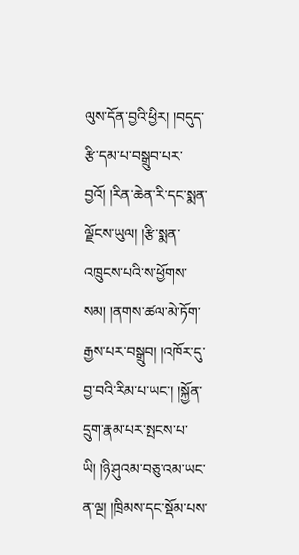ལུས་དོན་བྱའི་ཕྱིར། །བདུད་རྩི་དམ་པ་བསྒྲུབ་པར་བྱའོ། །རིན་ཆེན་རི་དང་སྨན་ལྗོངས་ཡུལ། །རྩི་སྨན་འཁྲུངས་པའི་ས་ཕྱོགས་སམ། །ནགས་ཚལ་མེ་ཏོག་རྒྱས་པར་བསྒྲུབ། །འཁོར་དུ་བྱ་བའི་རིམ་པ་ཡང་། །སྐྱོན་དྲུག་རྣམ་པར་སྤངས་པ་ཡི། །ཉི་ཤུའམ་བཅུ་འམ་ཡང་ན་ལྔ། །ཁྲིམས་དང་སྡོམ་པས་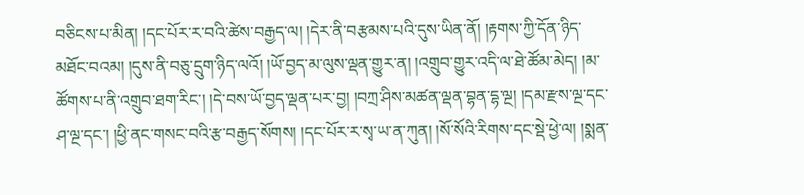བཅིངས་པ་མིན། །དང་པོར་ར་བའི་ཚེས་བརྒྱད་ལ། །དེར་ནི་བརྩམས་པའི་དུས་ཡིན་ནོ། །རྟགས་ཀྱི་དོན་ཉིད་མཐོང་བའམ། །དུས་ནི་བཅུ་དྲུག་ཉིད་ལའོ། །ཡོ་བྱད་མ་ལུས་ལྡན་གྱུར་ན། །འགྲུབ་གྱུར་འདི་ལ་ཐེ་ཚོམ་མེད། །མ་ཚོགས་པ་ནི་འགྲུབ་ཐག་རིང་། །དེ་བས་ཡོ་བྱད་ལྡན་པར་བྱ། །བཀྲ་ཤིས་མཚན་ལྡན་བྷན་དྷ་ལྔ། །དམ་རྫས་ལྔ་དང་ཤ་ལྔ་དང་། །ཕྱི་ནང་གསང་བའི་རྩ་བརྒྱད་སོགས། །དང་པོར་ར་སྭ་ཡ་ན་ཀུན། །སོ་སོའི་རིགས་དང་སྡེ་ཕྱེ་ལ། །སྨན་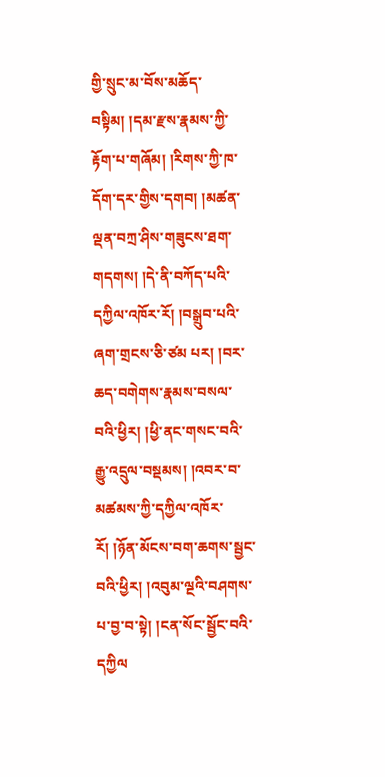གྱི་སྲུང་མ་བོས་མཆོད་བསྟིམ། །དམ་རྫས་རྣམས་ཀྱི་རྟོག་པ་གཞོམ། །རིགས་ཀྱི་ཁ་དོག་དར་གྱིས་དགབ། །མཚན་ལྡན་བཀྲ་ཤིས་གཟུངས་ཐག་གདགས། །དེ་ནི་བཀོད་པའི་དཀྱིལ་འཁོར་རོ། །བསྒྲུབ་པའི་ཞག་གྲངས་ཅི་ཙམ པར། །བར་ཆད་བགེགས་རྣམས་བསལ་བའི་ཕྱིར། །ཕྱི་ནང་གསང་བའི་རྒྱུ་འདྲུལ་བསྡམས། །འབར་བ་མཚམས་ཀྱི་དཀྱིལ་འཁོར་རོ། །ཉོན་མོངས་བག་ཆགས་སྦྱང་བའི་ཕྱིར། །འབུམ་ལྔའི་བཤགས་པ་བྱ་བ་སྟེ། །ངན་སོང་སྦྱོང་བའི་དཀྱིལ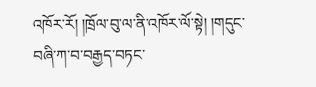འཁོར་རོ། །ཁྲོལ་བུ་ལ་ནི་འཁོར་ལོ་སྟེ། །གདུང་བཞི་ཀ་བ་བརྒྱད་བཏང་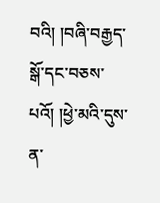བའི། །བཞི་བརྒྱད་སྒོ་དང་བཅས་པའོ། །ཕྱེ་མའི་དུས་ན་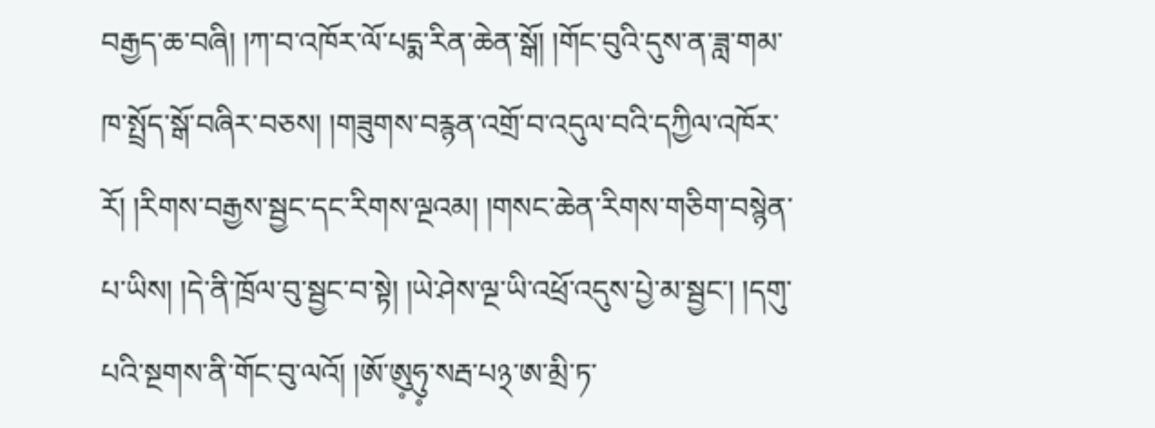བརྒྱད་ཆ་བཞི། །ཀ་བ་འཁོར་ལོ་པདྨ་རིན་ཆེན་སྒོ། །གོང་བུའི་དུས་ན་ཟླ་གམ་ཁ་སྤྲོད་སྒོ་བཞིར་བཅས། །གཟུགས་བརྙན་འགྲོ་བ་འདུལ་བའི་དཀྱིལ་འཁོར་རོ། །རིགས་བརྒྱས་སྦྱང་དང་རིགས་ལྔའམ། །གསང་ཆེན་རིགས་གཅིག་བསྙེན་པ་ཡིས། །དེ་ནི་ཁྲོལ་བུ་སྦྱང་བ་སྟེ། །ཡེ་ཤེས་ལྔ་ཡི་འཕྲོ་འདུས་པྱེ་མ་སྦྱང་། །དགུ་པའི་སྔགས་ནི་གོང་བུ་ལའོ། །ཨོ་ཨུ༷ཧུ༷་སརྦ་པ྅་ཨ་མྲི་ཏ་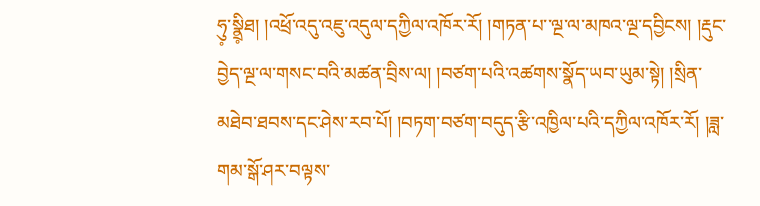ཧུ༷་སྣྲི༷ཐ། །འཕྲོ་འདུ་འཇུ་འདུལ་དཀྱིལ་འཁོར་རོ། །གཏན་པ་་ལྔ་ལ་མཁའ་ལྔ་དབྱིངས། །རྡུང་བྱེད་ལྔ་ལ་གསང་བའི་མཚན་བྲིས་ལ། །བཙག་པའི་འཚགས་སྣོད་ཡབ་ཡུམ་སྟེ། །སྲིན་མཐེབ་ཐབས་དང་ཤེས་རབ་པོ། །བཏག་བཙག་བདུད་རྩི་འཁྱིལ་པའི་དཀྱིལ་འཁོར་རོ། །ཟླ་གམ་སྒོ་ཤར་བལྟས་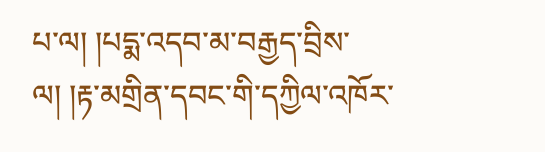པ་ལ། །པདྨ་འདབ་མ་བརྒྱད་བྲིས་ལ། །རྟ་མགྲིན་དབང་གི་དཀྱིལ་འཁོར་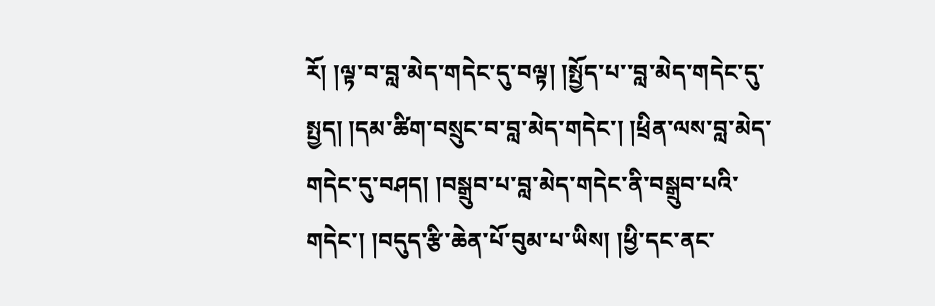རོ། །ལྟ་བ་བླ་མེད་གདེང་དུ་བལྟ། །སྤྱོད་པ་་བླ་མེད་གདེང་དུ་སྤྱད། །དམ་ཚིག་བསྲུང་བ་བླ་མེད་གདེང་། །ཕྲིན་ལས་བླ་མེད་གདེང་དུ་བཤད། །བསྒྲུབ་པ་བླ་མེད་གདེང་ནི་བསྒྲུབ་པའི་གདེང་། །བདུད་རྩི་ཆེན་པོ་བུམ་པ་ཡིས། །ཕྱི་དང་ནང་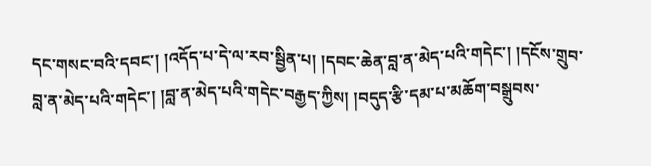དང་གསང་བའི་དབང་། །འདོད་པ་དེ་ལ་རབ་སྦྱིན་པ། །དབང་ཆེན་བླ་ན་མེད་པའི་གདེང་། །དངོས་གྲུབ་བླ་ན་མེད་པའི་གདེང་། །བླ་ན་མེད་པའི་གདེང་བརྒྱད་ཀྱིས། །བདུད་རྩི་དམ་པ་མཆོག་བསྒྲུབས་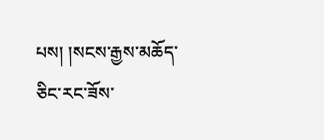པས། །སངས་རྒྱས་མཆོད་ཅིང་རང་ཟོས་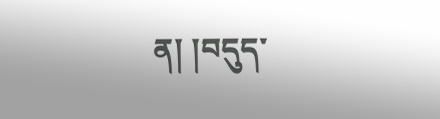ན། །བདུད་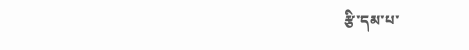རྩི་དམ་པ་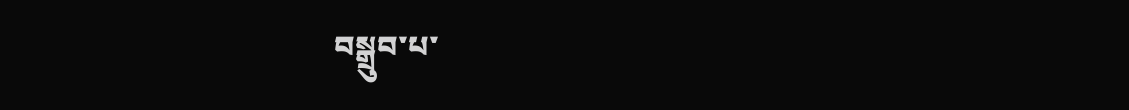བསྒྲུབ་པ་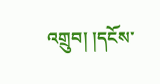འགྲུབ། །དངོས་